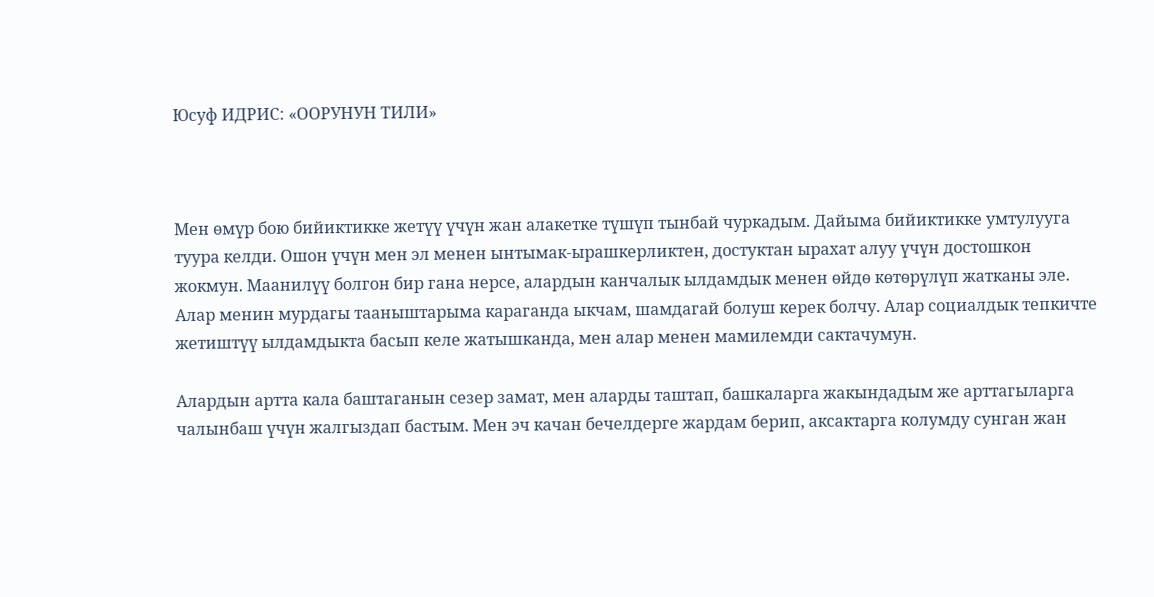Юсуф ИДРИС: «ООРУНУН ТИЛИ»



Мен өмүр бою бийиктикке жетүү үчүн жан алакетке түшүп тынбай чуркадым. Дайыма бийиктикке умтулууга туура келди. Ошон үчүн мен эл менен ынтымак-ырашкерликтен, достуктан ырахат алуу үчүн достошкон жокмун. Маанилүү болгон бир гана нерсе, алардын канчалык ылдамдык менен өйдө көтөрүлүп жатканы эле. Алар менин мурдагы тааныштарыма караганда ыкчам, шамдагай болуш керек болчу. Алар социалдык тепкичте жетиштүү ылдамдыкта басып келе жатышканда, мен алар менен мамилемди сактачумун.

Алардын артта кала баштаганын сезер замат, мен аларды таштап, башкаларга жакындадым же арттагыларга чалынбаш үчүн жалгыздап бастым. Мен эч качан бечелдерге жардам берип, аксактарга колумду сунган жан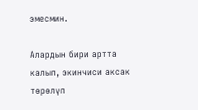эмесмин.

Алардын бири артта калып, экинчиси аксак төрөлүп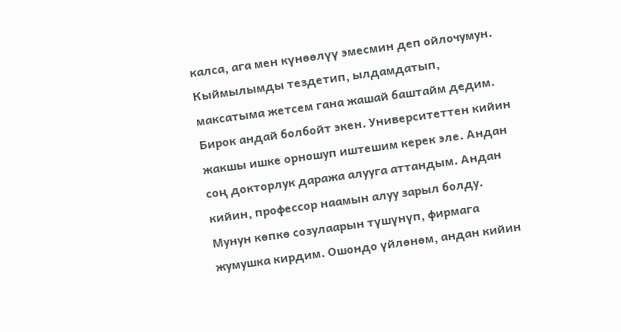калса, ага мен күнөөлүү эмесмин деп ойлочумун. Кыймылымды тездетип, ылдамдатып, максатыма жетсем гана жашай баштайм дедим. Бирок андай болбойт экен. Университеттен кийин жакшы ишке орношуп иштешим керек эле. Андан соң докторлук даража алууга аттандым. Андан кийин, профессор наамын алуу зарыл болду. Мунун көпкө созулаарын түшүнүп, фирмага жумушка кирдим. Ошондо үйлөнөм, андан кийин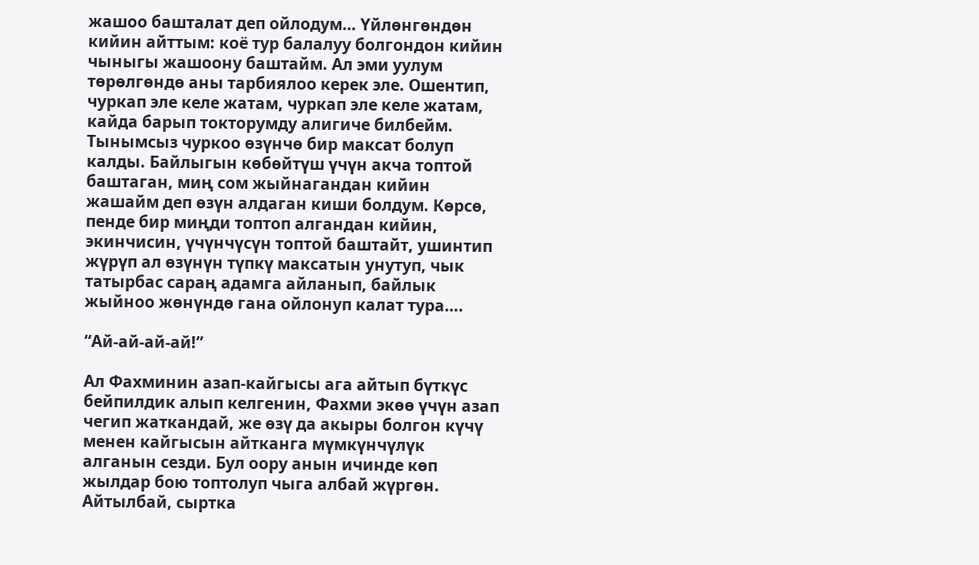жашоо башталат деп ойлодум… Үйлөнгөндөн кийин айттым: коё тур балалуу болгондон кийин чыныгы жашоону баштайм. Ал эми уулум төрөлгөндө аны тарбиялоо керек эле. Ошентип, чуркап эле келе жатам, чуркап эле келе жатам, кайда барып токторумду алигиче билбейм. Тынымсыз чуркоо өзүнчө бир максат болуп калды. Байлыгын көбөйтүш үчүн акча топтой баштаган, миң сом жыйнагандан кийин жашайм деп өзүн алдаган киши болдум. Көрсө, пенде бир миңди топтоп алгандан кийин, экинчисин, үчүнчүсүн топтой баштайт, ушинтип жүрүп ал өзүнүн түпкү максатын унутуп, чык татырбас сараң адамга айланып, байлык жыйноо жөнүндө гана ойлонуп калат тура….

“Ай-ай-ай-ай!”

Ал Фахминин азап-кайгысы ага айтып бүткүс бейпилдик алып келгенин, Фахми экөө үчүн азап чегип жаткандай, же өзү да акыры болгон күчү менен кайгысын айтканга мүмкүнчүлүк алганын сезди. Бул оору анын ичинде көп жылдар бою топтолуп чыга албай жүргөн. Айтылбай, сыртка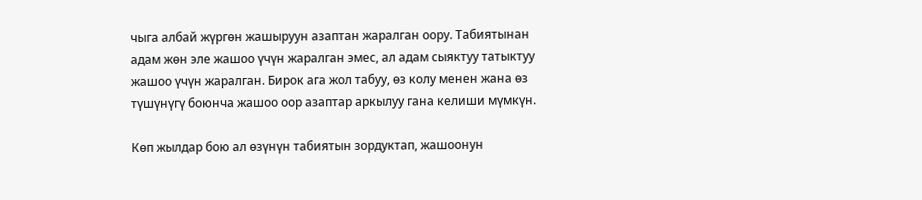чыга албай жүргөн жашыруун азаптан жаралган оору. Табиятынан адам жөн эле жашоо үчүн жаралган эмес, ал адам сыяктуу татыктуу жашоо үчүн жаралган. Бирок ага жол табуу, өз колу менен жана өз түшүнүгү боюнча жашоо оор азаптар аркылуу гана келиши мүмкүн.

Көп жылдар бою ал өзүнүн табиятын зордуктап, жашоонун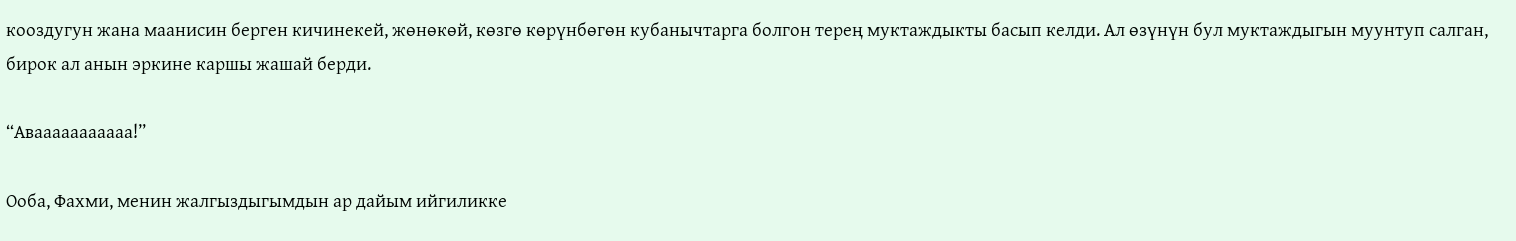кооздугун жана маанисин берген кичинекей, жөнөкөй, көзгө көрүнбөгөн кубанычтарга болгон терең муктаждыкты басып келди. Ал өзүнүн бул муктаждыгын муунтуп салган, бирок ал анын эркине каршы жашай берди.

“Авааааааааааа!”

Ооба, Фахми, менин жалгыздыгымдын ар дайым ийгиликке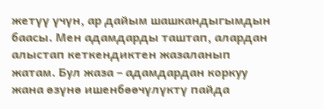жетүү үчүн, ар дайым шашкандыгымдын баасы. Мен адамдарды таштап, алардан алыстап кеткендиктен жазаланып жатам. Бул жаза – адамдардан коркуу жана өзүнө ишенбөөчүлүктү пайда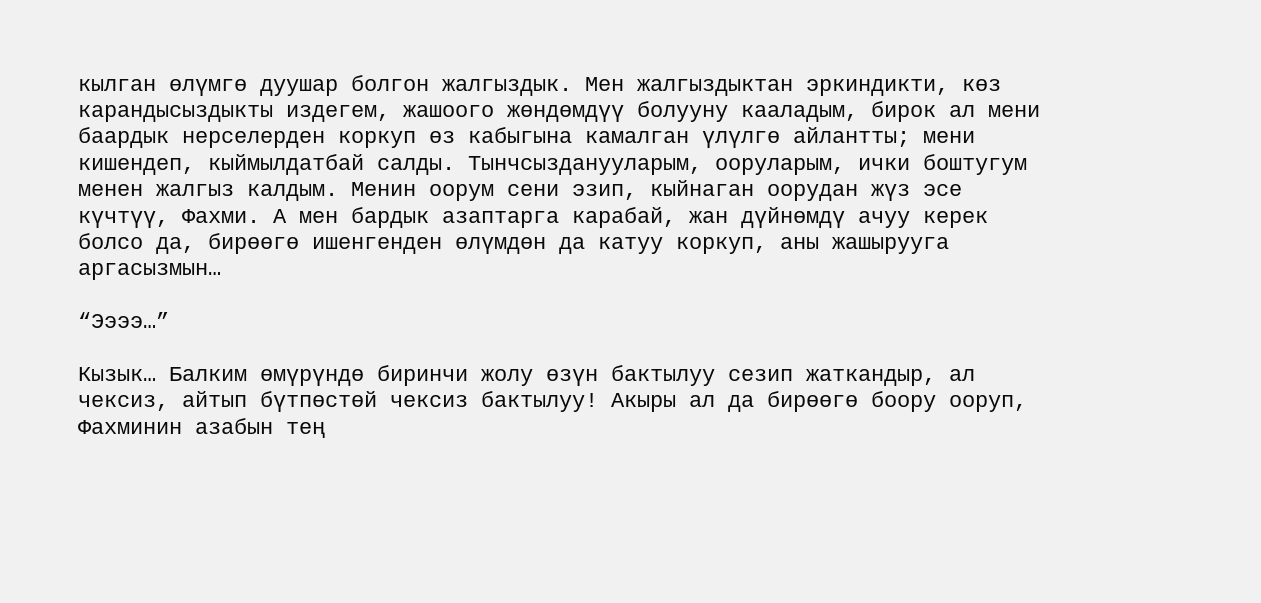кылган өлүмгө дуушар болгон жалгыздык. Мен жалгыздыктан эркиндикти, көз карандысыздыкты издегем, жашоого жөндөмдүү болууну кааладым, бирок ал мени баардык нерселерден коркуп өз кабыгына камалган үлүлгө айлантты; мени кишендеп, кыймылдатбай салды. Тынчсызданууларым, ооруларым, ички боштугум менен жалгыз калдым. Менин оорум сени эзип, кыйнаган оорудан жүз эсе күчтүү, Фахми. А мен бардык азаптарга карабай, жан дүйнөмдү ачуу керек болсо да, бирөөгө ишенгенден өлүмдөн да катуу коркуп, аны жашырууга аргасызмын…

“Ээээ…”

Кызык… Балким өмүрүндө биринчи жолу өзүн бактылуу сезип жаткандыр, ал чексиз, айтып бүтпөстөй чексиз бактылуу! Акыры ал да бирөөгө боору ооруп, Фахминин азабын тең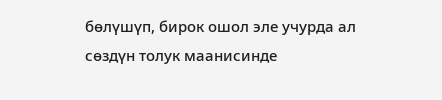бөлүшүп, бирок ошол эле учурда ал сөздүн толук маанисинде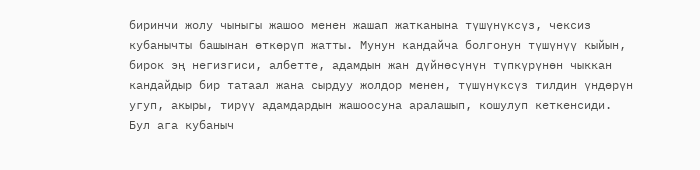биринчи жолу чыныгы жашоо менен жашап жатканына түшүнүксүз, чексиз кубанычты башынан өткөрүп жатты. Мунун кандайча болгонун түшүнүү кыйын, бирок эң негизгиси, албетте, адамдын жан дүйнөсүнүн түпкүрүнөн чыккан кандайдыр бир татаал жана сырдуу жолдор менен, түшүнүксүз тилдин үндөрүн угуп, акыры, тирүү адамдардын жашоосуна аралашып, кошулуп кеткенсиди. Бул ага кубаныч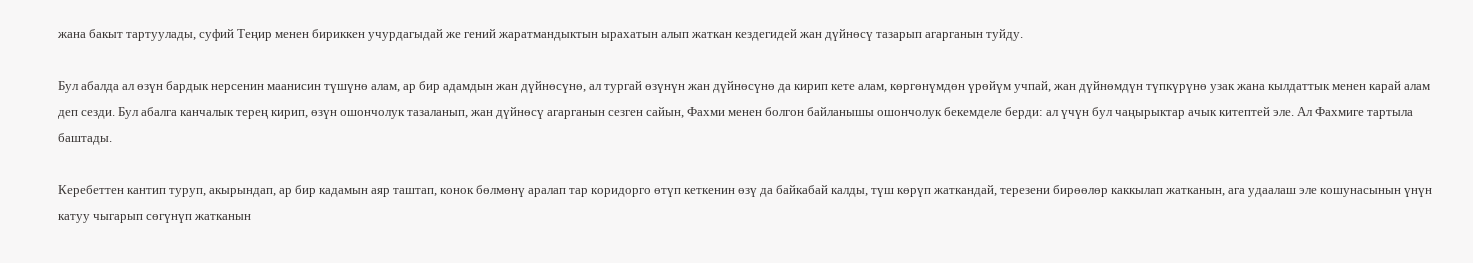жана бакыт тартуулады, суфий Теңир менен бириккен учурдагыдай же гений жаратмандыктын ырахатын алып жаткан кездегидей жан дүйнөсү тазарып агарганын туйду.

Бул абалда ал өзүн бардык нерсенин маанисин түшүнө алам, ар бир адамдын жан дүйнөсүнө, ал тургай өзүнүн жан дүйнөсүнө да кирип кете алам, көргөнүмдөн үрөйүм учпай, жан дүйнөмдүн түпкүрүнө узак жана кылдаттык менен карай алам деп сезди. Бул абалга канчалык терең кирип, өзүн ошончолук тазаланып, жан дүйнөсү агарганын сезген сайын, Фахми менен болгон байланышы ошончолук бекемделе берди: ал үчүн бул чаңырыктар ачык китептей эле. Ал Фахмиге тартыла баштады.

Керебеттен кантип туруп, акырындап, ар бир кадамын аяр таштап, конок бөлмөнү аралап тар коридорго өтүп кеткенин өзү да байкабай калды, түш көрүп жаткандай, терезени бирөөлөр каккылап жатканын, ага удаалаш эле кошунасынын үнүн катуу чыгарып сөгүнүп жатканын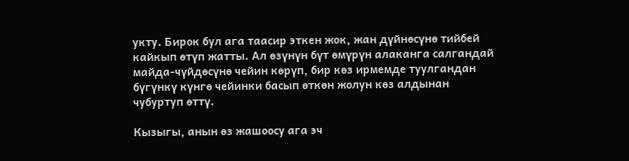укту. Бирок бул ага таасир эткен жок, жан дүйнөсүнө тийбей кайкып өтүп жатты. Ал өзүнүн бүт өмүрүн алаканга салгандай майда-чүйдөсүнө чейин көрүп, бир көз ирмемде туулгандан бүгүнкү күнгө чейинки басып өткөн жолун көз алдынан чубуртуп өттү.

Кызыгы, анын өз жашоосу ага эч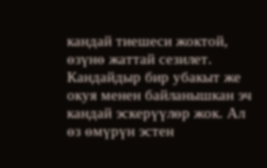кандай тиешеси жоктой, өзүнө жаттай сезилет. Кандайдыр бир убакыт же окуя менен байланышкан эч кандай эскерүүлөр жок. Ал өз өмүрүн эстен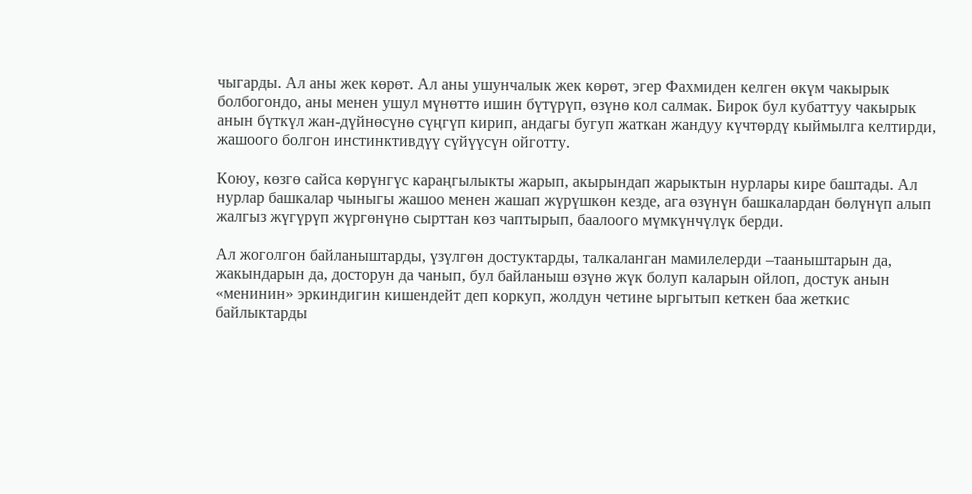чыгарды. Ал аны жек көрөт. Ал аны ушунчалык жек көрөт, эгер Фахмиден келген өкүм чакырык болбогондо, аны менен ушул мүнөттө ишин бүтүрүп, өзүнө кол салмак. Бирок бул кубаттуу чакырык анын бүткүл жан-дүйнөсүнө сүңгүп кирип, андагы бугуп жаткан жандуу күчтөрдү кыймылга келтирди, жашоого болгон инстинктивдүү сүйүүсүн ойготту.

Коюу, көзгө сайса көрүнгүс караңгылыкты жарып, акырындап жарыктын нурлары кире баштады. Ал нурлар башкалар чыныгы жашоо менен жашап жүрүшкөн кезде, ага өзүнүн башкалардан бөлүнүп алып жалгыз жүгүрүп жүргөнүнө сырттан көз чаптырып, баалоого мүмкүнчүлүк берди.

Ал жоголгон байланыштарды, үзүлгөн достуктарды, талкаланган мамилелерди –тааныштарын да, жакындарын да, досторун да чанып, бул байланыш өзүнө жүк болуп каларын ойлоп, достук анын «менинин» эркиндигин кишендейт деп коркуп, жолдун четине ыргытып кеткен баа жеткис байлыктарды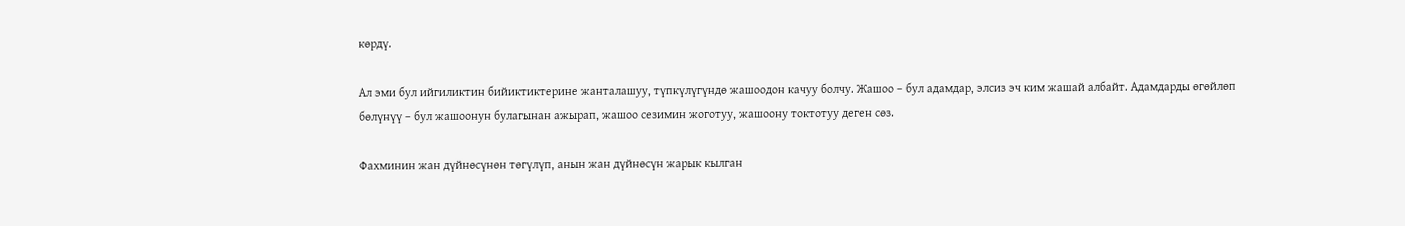көрдү.

Ал эми бул ийгиликтин бийиктиктерине жанталашуу, түпкүлүгүндө жашоодон качуу болчу. Жашоо – бул адамдар, элсиз эч ким жашай албайт. Адамдарды өгөйлөп бөлүнүү – бул жашоонун булагынан ажырап, жашоо сезимин жоготуу, жашоону токтотуу деген сөз.

Фахминин жан дүйнөсүнөн төгүлүп, анын жан дүйнөсүн жарык кылган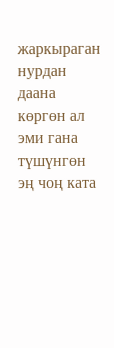жаркыраган нурдан даана көргөн ал эми гана түшүнгөн эң чоң ката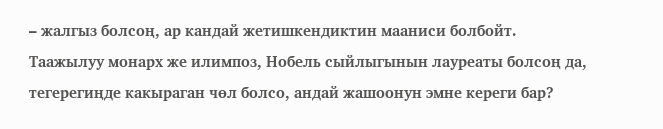– жалгыз болсоң, ар кандай жетишкендиктин мааниси болбойт. Таажылуу монарх же илимпоз, Нобель сыйлыгынын лауреаты болсоң да, тегерегиңде какыраган чөл болсо, андай жашоонун эмне кереги бар?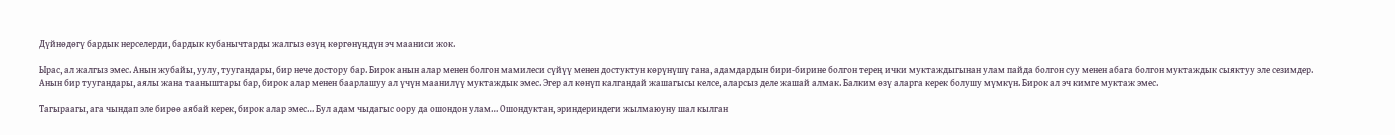Дүйнөдөгү бардык нерселерди, бардык кубанычтарды жалгыз өзүң көргөнүңдүн эч мааниси жок.

Ырас, ал жалгыз эмес. Анын жубайы, уулу, туугандары, бир нече достору бар. Бирок анын алар менен болгон мамилеси сүйүү менен достуктун көрүнүшү гана, адамдардын бири-бирине болгон терең ички муктаждыгынан улам пайда болгон суу менен абага болгон муктаждык сыяктуу эле сезимдер. Анын бир туугандары, аялы жана тааныштары бар, бирок алар менен баарлашуу ал үчүн маанилүү муктаждык эмес. Эгер ал көнүп калгандай жашагысы келсе, аларсыз деле жашай алмак. Балким өзү аларга керек болушу мүмкүн. Бирок ал эч кимге муктаж эмес.

Тагыраагы, ага чындап эле бирөө аябай керек, бирок алар эмес… Бул адам чыдагыс оору да ошондон улам… Ошондуктан, эриндериндеги жылмаюуну шал кылган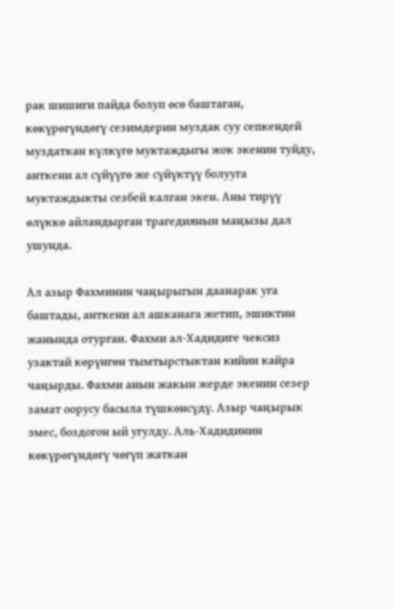рак шишиги пайда болуп өсө баштаган, көкүрөгүндөгү сезимдерин муздак суу сепкендей муздаткан күлкүгө муктаждыгы жок экенин туйду, анткени ал сүйүүгө же сүйүктүү болууга муктаждыкты сезбей калган экен. Аны тирүү өлүккө айландырган трагедиянын маңызы дал ушунда.

Ал азыр Фахминин чаңырыгын даанарак уга баштады, анткени ал ашканага жетип, эшиктин жанында отурган. Фахми ал-Хадидиге чексиз узактай көрүнгөн тымтырстыктан кийин кайра чаңырды. Фахми анын жакын жерде экенин сезер замат оорусу басыла түшкөнсүдү. Азыр чаңырык эмес, боздогон ый угулду. Аль-Хадидинин көкүрөгүндөгү чөгүп жаткан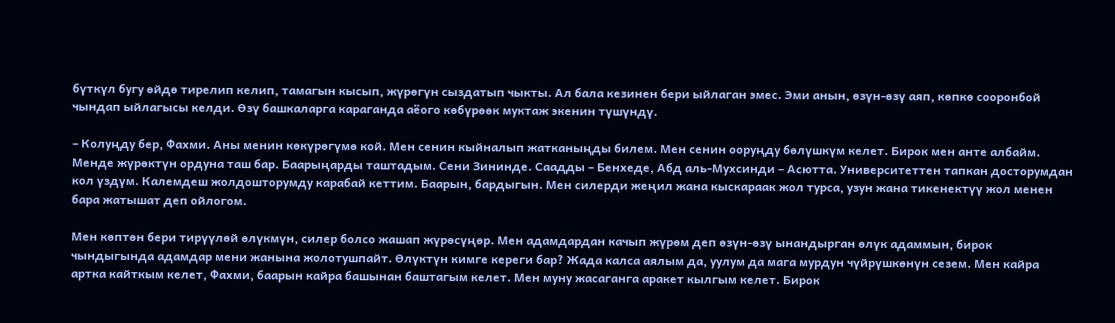бүткүл бугу өйдө тирелип келип, тамагын кысып, жүрөгүн сыздатып чыкты. Ал бала кезинен бери ыйлаган эмес. Эми анын, өзүн-өзү аяп, көпкө сооронбой чындап ыйлагысы келди. Өзү башкаларга караганда аёого көбүрөөк муктаж экенин түшүндү.

– Колуңду бер, Фахми. Аны менин көкүрөгүмө кой. Мен сенин кыйналып жатканыңды билем. Мен сенин ооруңду бөлүшкүм келет. Бирок мен анте албайм. Менде жүрөктүн ордуна таш бар. Баарыңарды таштадым. Сени Зининде. Саадды – Бенхеде, Абд аль-Мухсинди – Асютта. Университеттен тапкан досторумдан кол үздүм. Калемдеш жолдошторумду карабай кеттим. Баарын, бардыгын. Мен силерди жеңил жана кыскараак жол турса, узун жана тикенектүү жол менен бара жатышат деп ойлогом.

Мен көптөн бери тирүүлөй өлүкмүн, силер болсо жашап жүрөсүңөр. Мен адамдардан качып жүрөм деп өзүн-өзү ынандырган өлүк адаммын, бирок чындыгында адамдар мени жанына жолотушпайт. Өлүктүн кимге кереги бар? Жада калса аялым да, уулум да мага мурдун чүйрүшкөнүн сезем. Мен кайра артка кайткым келет, Фахми, баарын кайра башынан баштагым келет. Мен муну жасаганга аракет кылгым келет. Бирок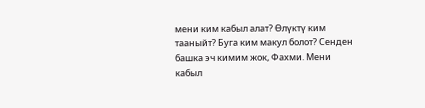мени ким кабыл алат? Өлүктү ким тааныйт? Буга ким макул болот? Сенден башка эч кимим жок, Фахми. Мени кабыл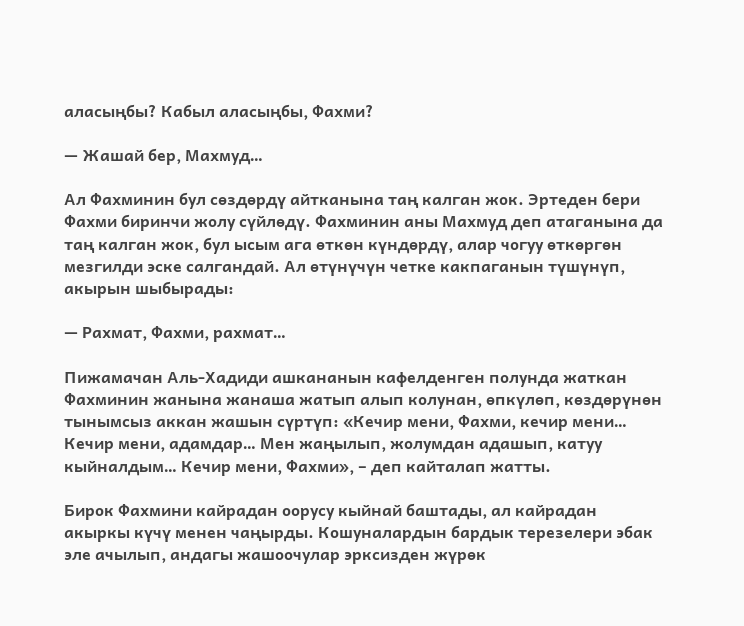аласыңбы? Кабыл аласыңбы, Фахми?

— Жашай бер, Махмуд…

Ал Фахминин бул сөздөрдү айтканына таң калган жок. Эртеден бери Фахми биринчи жолу сүйлөдү. Фахминин аны Махмуд деп атаганына да таң калган жок, бул ысым ага өткөн күндөрдү, алар чогуу өткөргөн мезгилди эске салгандай. Ал өтүнүчүн четке какпаганын түшүнүп, акырын шыбырады:

— Рахмат, Фахми, рахмат…

Пижамачан Аль-Хадиди ашкананын кафелденген полунда жаткан Фахминин жанына жанаша жатып алып колунан, өпкүлөп, көздөрүнөн тынымсыз аккан жашын сүртүп: «Кечир мени, Фахми, кечир мени… Кечир мени, адамдар… Мен жаңылып, жолумдан адашып, катуу кыйналдым… Кечир мени, Фахми», – деп кайталап жатты.

Бирок Фахмини кайрадан оорусу кыйнай баштады, ал кайрадан акыркы күчү менен чаңырды. Кошуналардын бардык терезелери эбак эле ачылып, андагы жашоочулар эрксизден жүрөк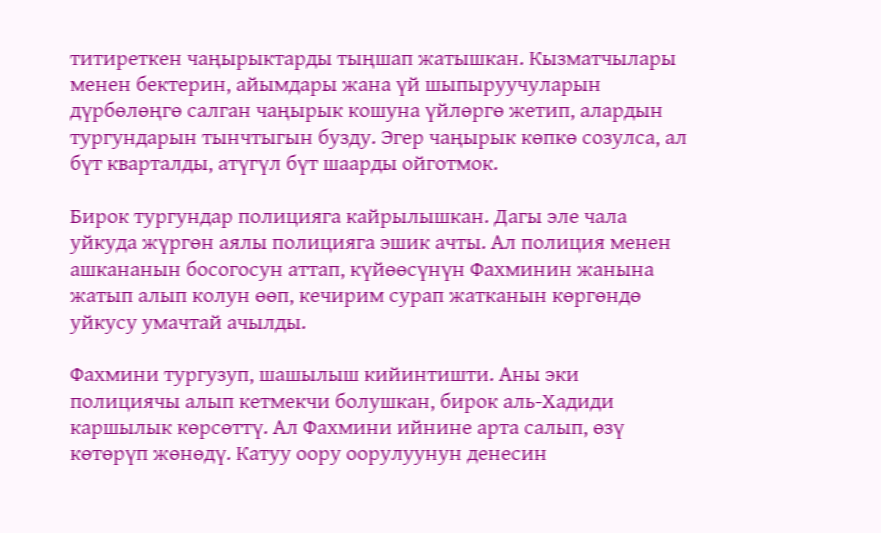титиреткен чаңырыктарды тыңшап жатышкан. Кызматчылары менен бектерин, айымдары жана үй шыпыруучуларын дүрбөлөңгө салган чаңырык кошуна үйлөргө жетип, алардын тургундарын тынчтыгын бузду. Эгер чаңырык көпкө созулса, ал бүт кварталды, атүгүл бүт шаарды ойготмок.

Бирок тургундар полицияга кайрылышкан. Дагы эле чала уйкуда жүргөн аялы полицияга эшик ачты. Ал полиция менен ашкананын босогосун аттап, күйөөсүнүн Фахминин жанына жатып алып колун өөп, кечирим сурап жатканын көргөндө уйкусу умачтай ачылды.

Фахмини тургузуп, шашылыш кийинтишти. Аны эки полициячы алып кетмекчи болушкан, бирок аль-Хадиди каршылык көрсөттү. Ал Фахмини ийнине арта салып, өзү көтөрүп жөнөдү. Катуу оору оорулуунун денесин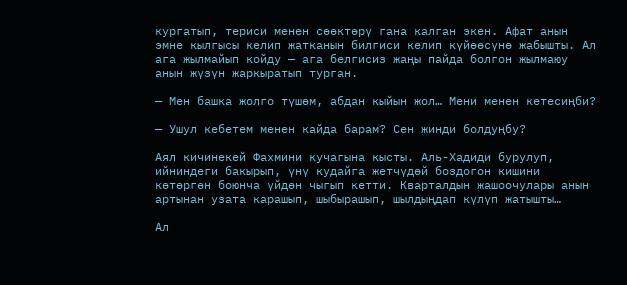кургатып, териси менен сөөктөрү гана калган экен. Афат анын эмне кылгысы келип жатканын билгиси келип күйөөсүнө жабышты. Ал ага жылмайып койду — ага белгисиз жаңы пайда болгон жылмаюу анын жүзүн жаркыратып турган.

— Мен башка жолго түшөм, абдан кыйын жол… Мени менен кетесиңби?

— Ушул кебетем менен кайда барам? Сен жинди болдуңбу?

Аял кичинекей Фахмини кучагына кысты. Аль-Хадиди бурулуп, ийниндеги бакырып, үнү кудайга жетчүдөй боздогон кишини көтөргөн боюнча үйдөн чыгып кетти. Кварталдын жашоочулары анын артынан узата карашып, шыбырашып, шылдыңдап күлүп жатышты…

Ал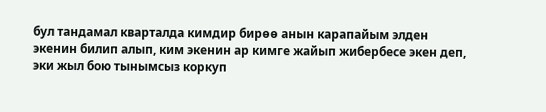бул тандамал кварталда кимдир бирөө анын карапайым элден экенин билип алып, ким экенин ар кимге жайып жибербесе экен деп, эки жыл бою тынымсыз коркуп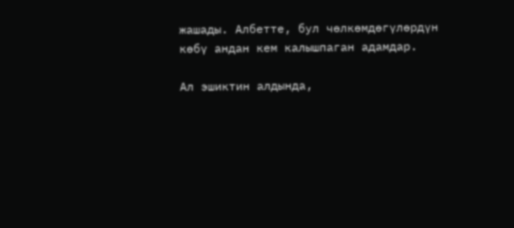жашады. Албетте, бул чөлкөмдөгүлөрдүн көбү андан кем калышпаган адамдар.

Ал эшиктин алдында,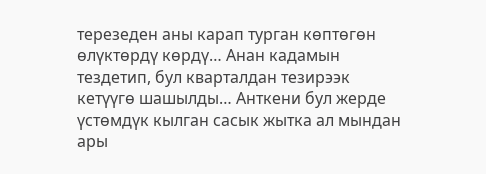терезеден аны карап турган көптөгөн өлүктөрдү көрдү… Анан кадамын тездетип, бул кварталдан тезирээк кетүүгө шашылды… Анткени бул жерде үстөмдүк кылган сасык жытка ал мындан ары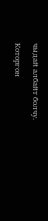чыдай албайт болчу.

Которгон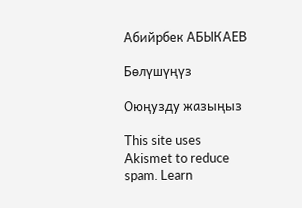Абийрбек АБЫКАЕВ

Бөлүшүңүз

Оюңузду жазыңыз

This site uses Akismet to reduce spam. Learn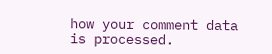how your comment data is processed.